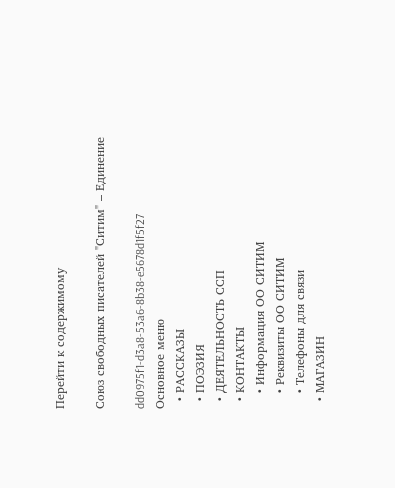Перейти к содержимому

Союз свободных писателей "Ситим" – Единение

dd0975f1-d3a8-53a6-8b38-e5678d1f5f27
Основное меню
  • РАССКАЗЫ
  • ПОЭЗИЯ
  • ДЕЯТЕЛЬНОСТЬ ССП
  • КОНТАКТЫ
    • Информация ОО СИТИМ
    • Реквизиты ОО СИТИМ
    • Телефоны для связи
  • МАГАЗИН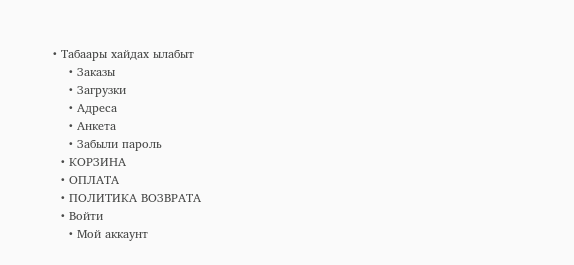• Табаары хайдах ылабыт
    • Заказы
    • Загрузки
    • Адреса
    • Анкета
    • Забыли пароль
  • КОРЗИНА
  • ОПЛАТА
  • ПОЛИТИКА ВОЗВРАТА
  • Войти
    • Мой аккаунт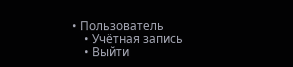• Пользователь
    • Учётная запись
    • Выйти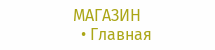МАГАЗИН
  • Главная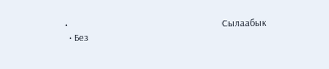•                                                                             Сылаабык
  • Без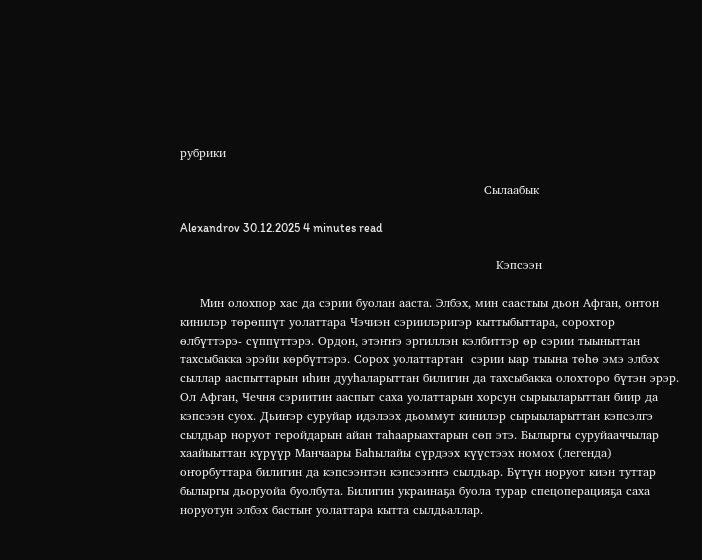рубрики

                                                                            Сылаабык

Alexandrov 30.12.2025 4 minutes read

                                                                               Кэпсээн

     Мин олохпор хас да сэрии буолан ааста. Элбэх, мин саастыы дьон Афган, онтон кинилэр төрөппүт уолаттара Чэчиэн сэриилэригэр кыттыбыттара, сорохтор өлбүттэрэ- сүппүттэрэ. Ордон, этэҥҥэ эргиллэн кэлбиттэр өр сэрии тыыныттан тахсыбакка эрэйи көрбүттэрэ. Сорох уолаттартан  сэрии ыар тыына төһө эмэ элбэх сыллар ааспыттарын иһин дууһаларыттан билигин да тахсыбакка олохторо бүтэн эрэр. Ол Афган, Чечня сэриитин ааспыт саха уолаттарын хорсун сырыыларыттан биир да кэпсээн суох. Дьиҥэр суруйар идэлээх дьоммут кинилэр сырыыларыттан кэпсэлгэ сылдьар норуот геройдарын айан таһаарыахтарын сөп этэ. Былыргы суруйааччылар хаайыыттан күрүүр Манчаары Баһылайы cүрдээх күүстээх номох (легенда) оҥорбуттара билигин да кэпсээнтэн кэпсээҥҥэ сылдьар. Бүтүн норуот киэн туттар былыргы дьоруойа буолбута. Билигин украинаҕа буола турар спецоперацияҕа саха норуотун элбэх бастыҥ уолаттара кытта сылдьаллар.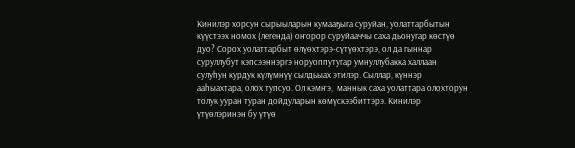Кинилэр хорсун сырыыларын кумааҕыга суруйан, уолаттарбытын күүстээх номох (легенда) оҥорор суруйааччы саха дьонугар көстүө дуо? Сорох уолаттарбыт өлүөхтэрэ-сүтүөхтэрэ, ол да гыннар суруллубут кэпсээннэргэ норуоппутугар умнуллубакка халлаан сулуһун курдук күлүмнүү сылдьыах этилэр. Сыллар, күннэр ааһыахтара, олох тупсуо. Ол кэмҥэ,  маннык саха уолаттара олохторун толук ууран туран дойдуларын көмүскээбиттэрэ. Кинилэр үтүөлэринэн бу үтүө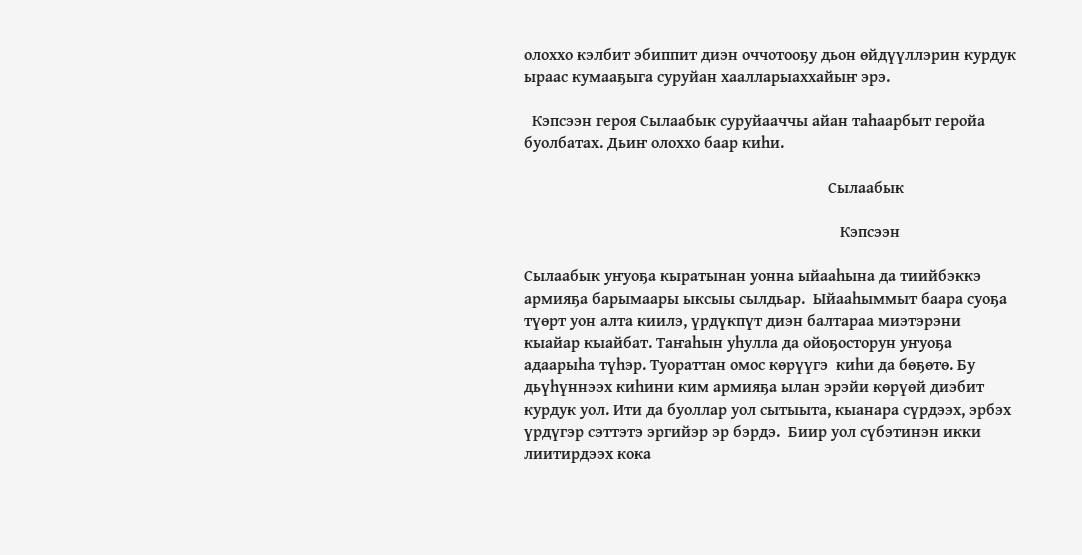олоххо кэлбит эбиппит диэн оччотооҕу дьон өйдүүллэрин курдук ыраас кумааҕыга суруйан хаалларыаххайыҥ эрэ.

  Кэпсээн героя Сылаабык суруйааччы айан таһаарбыт геройа буолбатах. Дьиҥ олоххо баар киһи.

                                                                            Сылаабык

                                                                               Кэпсээн

Сылаабык уҥуоҕа кыратынан уонна ыйааһына да тиийбэккэ армияҕа барымаары ыксыы сылдьар.  Ыйааһыммыт баара суоҕа түөрт уон алта киилэ, үрдүкпүт диэн балтараа миэтэрэни кыайар кыайбат. Таҥаһын уһулла да ойоҕосторун уҥуоҕа адаарыһа түһэр. Туораттан омос көрүүгэ  киһи да бөҕөтө. Бу дьүһүннээх киһини ким армияҕа ылан эрэйи көрүөй диэбит курдук уол. Ити да буоллар уол сытыыта, кыанара сүрдээх, эрбэх үрдүгэр сэттэтэ эргийэр эр бэрдэ.  Биир уол сүбэтинэн икки лиитирдээх кока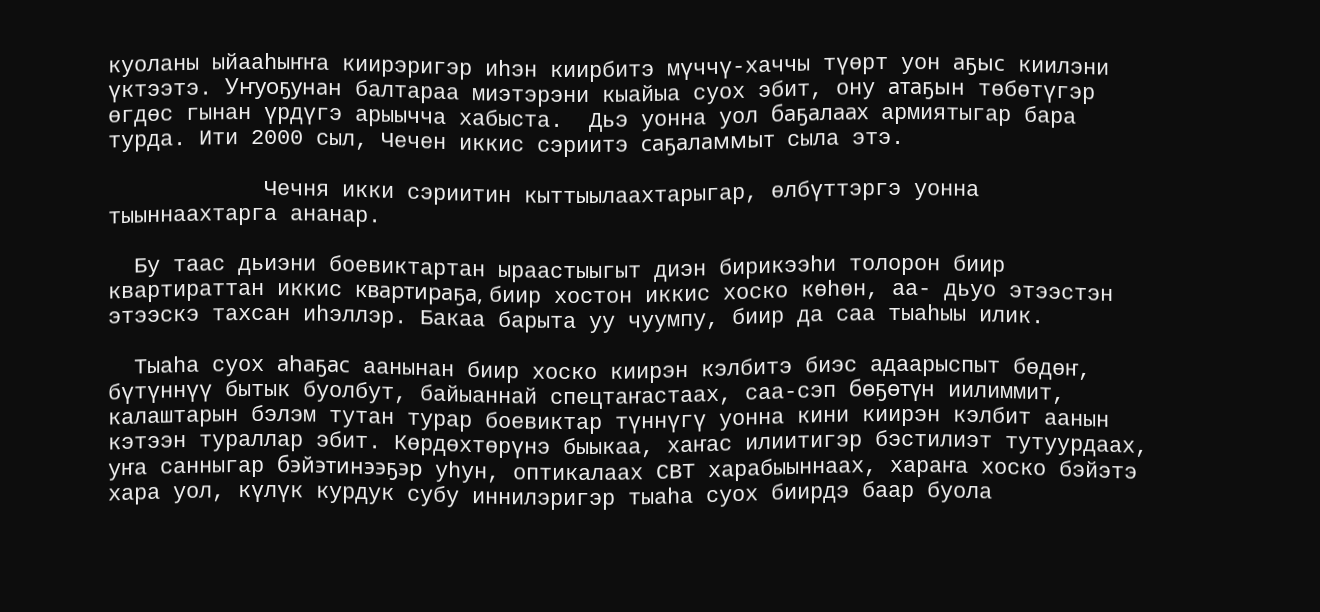куоланы ыйааһыҥҥа киирэригэр иһэн киирбитэ мүччү-хаччы түөрт уон аҕыс киилэни үктээтэ. Уҥуоҕунан балтараа миэтэрэни кыайыа суох эбит, ону атаҕын төбөтүгэр өгдөс гынан үрдүгэ арыычча хабыста.  Дьэ уонна уол баҕалаах армиятыгар бара турда. Ити 2000 сыл, Чечен иккис сэриитэ саҕаламмыт сыла этэ.

            Чечня икки сэриитин кыттыылаахтарыгар, өлбүттэргэ уонна тыыннаахтарга ананар.

  Бу таас дьиэни боевиктартан ыраастыыгыт диэн бирикээһи толорон биир квартираттан иккис квартираҕа, биир хостон иккис хоско көһөн, аа- дьуо этээстэн этээскэ тахсан иһэллэр. Бакаа барыта уу чуумпу, биир да саа тыаһыы илик.

  Тыаһа суох аһаҕас аанынан биир хоско киирэн кэлбитэ биэс адаарыспыт бөдөҥ, бүтүннүү бытык буолбут, байыаннай спецтаҥастаах, саа-сэп бөҕөтүн иилиммит, калаштарын бэлэм тутан турар боевиктар түннүгү уонна кини киирэн кэлбит аанын кэтээн тураллар эбит. Көрдөхтөрүнэ быыкаа, хаҥас илиитигэр бэстилиэт тутуурдаах, уҥа санныгар бэйэтинээҕэр уһун, оптикалаах СВТ харабыыннаах, хараҥа хоско бэйэтэ хара уол, күлүк курдук субу иннилэригэр тыаһа суох биирдэ баар буола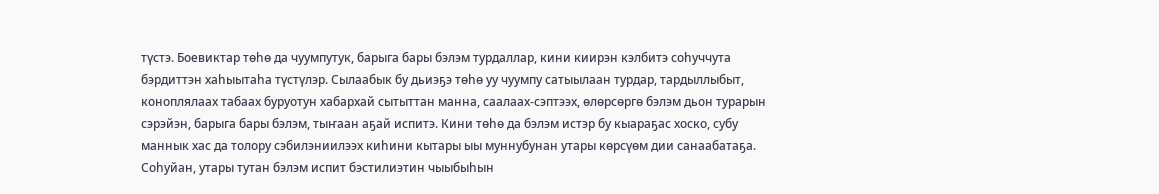түстэ. Боевиктар төһө да чуумпутук, барыга бары бэлэм турдаллар, кини киирэн кэлбитэ соһуччута бэрдиттэн хаһыытаһа түстүлэр. Сылаабык бу дьиэҕэ төһө уу чуумпу сатыылаан турдар, тардыллыбыт, коноплялаах табаах буруотун хабархай сытыттан манна, саалаах-сэптээх, өлөрсөргө бэлэм дьон турарын сэрэйэн, барыга бары бэлэм, тыҥаан аҕай испитэ. Кини төһө да бэлэм истэр бу кыараҕас хоско, субу маннык хас да толору сэбилэниилээх киһини кытары ыы муннубунан утары көрсүөм дии санаабатаҕа. Соһуйан, утары тутан бэлэм испит бэстилиэтин чыыбыһын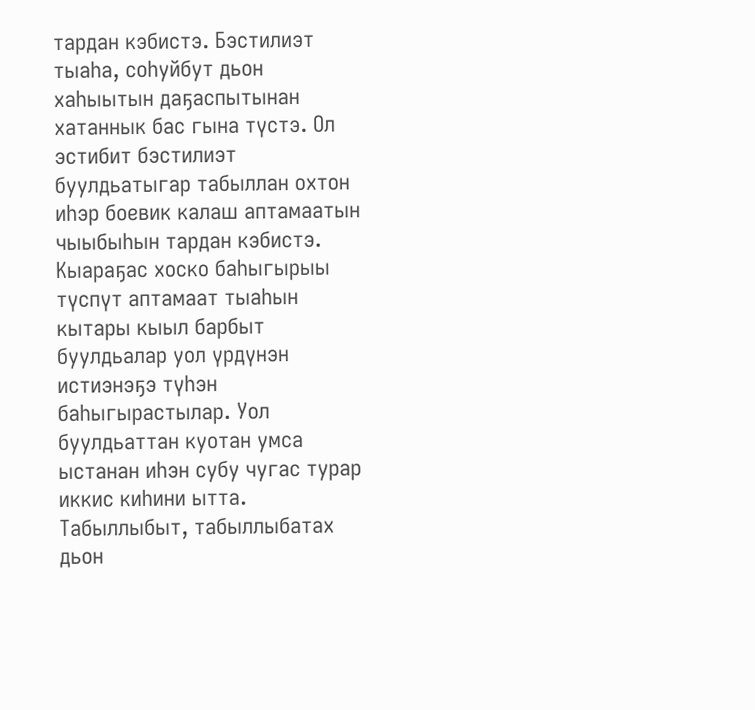тардан кэбистэ. Бэстилиэт тыаһа, соһуйбут дьон хаһыытын даҕаспытынан хатаннык бас гына түстэ. Ол эстибит бэстилиэт буулдьатыгар табыллан охтон иһэр боевик калаш аптамаатын чыыбыһын тардан кэбистэ. Кыараҕас хоско баһыгырыы түспүт аптамаат тыаһын кытары кыыл барбыт буулдьалар уол үрдүнэн истиэнэҕэ түһэн баһыгырастылар. Уол буулдьаттан куотан умса ыстанан иһэн субу чугас турар иккис киһини ытта. Табыллыбыт, табыллыбатах дьон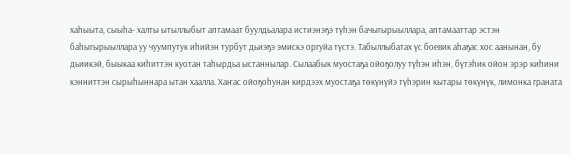хаһыыта, сыыһа- халты ытыллыбыт аптамаат буулдьалара истиэнэҕэ түһэн бачыгырыыллара, аптамааттар эстэн баһыгырыыллара уу чуумпутук иһийэн турбут дьиэҕэ эмискэ оргуйа түстэ. Табыллыбатах үс боевик аһаҕас хос аанынан, бу дьиикэй, быыкаа киһиттэн куотан таһырдьа ыстаннылар. Сылаабык муостаҕа ойоҕолуу түһэн иһэн, бүтэһик ойон эрэр киһини кэнниттэн сырыһыннара ытан хаалла. Хаҥас ойоҕоһунан кирдээх муостаҕа төкүнүйэ түһэрин кытары төкүнүк, лимонка граната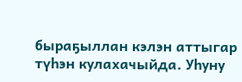быраҕыллан кэлэн аттыгар түһэн кулахачыйда. Уһуну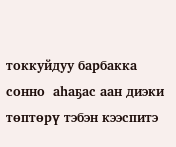токкуйдуу барбакка сонно  аһаҕас аан диэки төптөрү тэбэн кээспитэ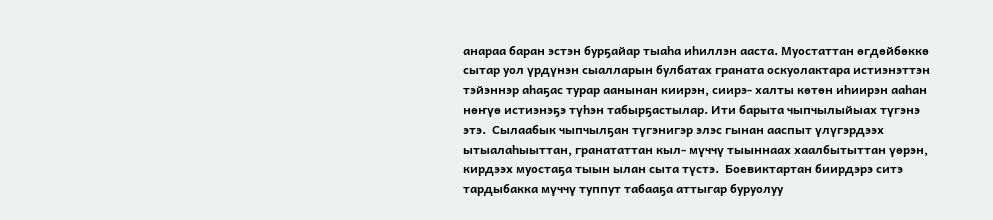анараа баран эстэн бурҕайар тыаһа иһиллэн ааста. Муостаттан өгдөйбөккө сытар уол үрдүнэн сыалларын булбатах граната оскуолактара истиэнэттэн тэйэннэр аһаҕас турар аанынан киирэн, сиирэ- халты көтөн иһиирэн ааһан нөҥүө истиэнэҕэ түһэн табырҕастылар. Ити барыта чыпчылыйыах түгэнэ этэ.  Сылаабык чыпчылҕан түгэнигэр элэс гынан ааспыт үлүгэрдээх ытыалаһыыттан, гранататтан кыл- мүччү тыыннаах хаалбытыттан үөрэн, кирдээх муостаҕа тыын ылан сыта түстэ.  Боевиктартан биирдэрэ ситэ тардыбакка мүччү туппут табааҕа аттыгар буруолуу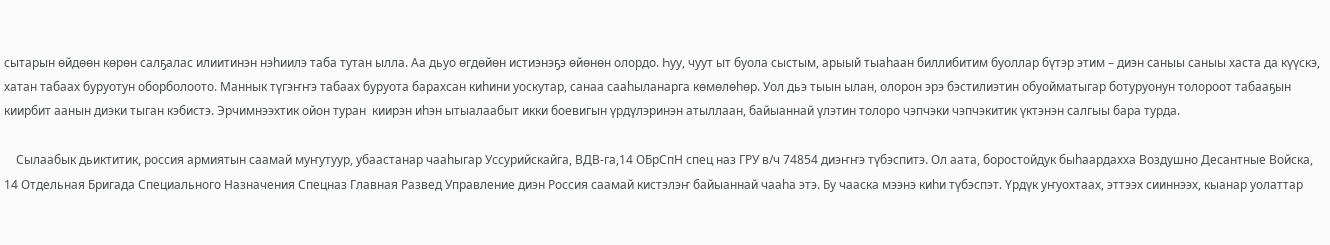сытарын өйдөөн көрөн салҕалас илиитинэн нэһиилэ таба тутан ылла. Аа дьуо өгдөйөн истиэнэҕэ өйөнөн олордо. Һуу, чуут ыт буола сыстым, арыый тыаһаан биллибитим буоллар бүтэр этим – диэн саныы саныы хаста да күүскэ, хатан табаах буруотун оборболоото. Маннык түгэҥҥэ табаах буруота барахсан киһини уоскутар, санаа сааһыланарга көмөлөһөр. Уол дьэ тыын ылан, олорон эрэ бэстилиэтин обуойматыгар ботуруонун толороот табааҕын киирбит аанын диэки тыган кэбистэ. Эрчимнээхтик ойон туран  киирэн иһэн ытыалаабыт икки боевигын үрдүлэринэн атыллаан, байыаннай үлэтин толоро чэпчэки чэпчэкитик үктэнэн салгыы бара турда.

    Сылаабык дьиктитик, россия армиятын саамай муҥутуур, убаастанар чааһыгар Уссурийскайга, ВДВ-га,14 ОБрСпН спец наз ГРУ в/ч 74854 диэҥҥэ түбэспитэ. Ол аата, боростойдук быһаардахха Воздушно Десантные Войска, 14 Отдельная Бригада Специального Назначения Спецназ Главная Развед Управление диэн Россия саамай кистэлэҥ байыаннай чааһа этэ. Бу чааска мээнэ киһи түбэспэт. Үрдүк уҥуохтаах, эттээх сииннээх, кыанар уолаттар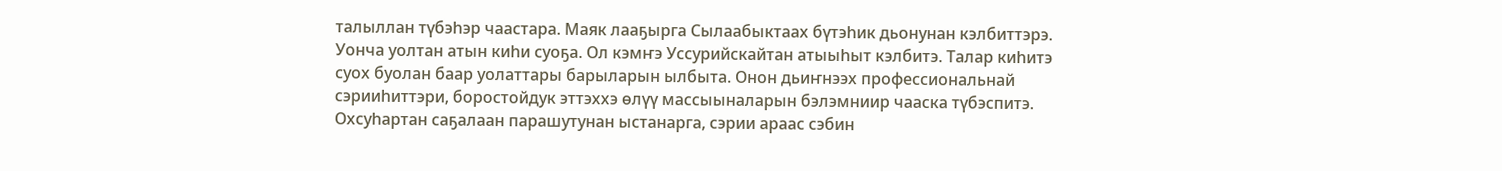талыллан түбэһэр чаастара. Маяк лааҕырга Сылаабыктаах бүтэһик дьонунан кэлбиттэрэ. Уонча уолтан атын киһи суоҕа. Ол кэмҥэ Уссурийскайтан атыыһыт кэлбитэ. Талар киһитэ суох буолан баар уолаттары барыларын ылбыта. Онон дьиҥнээх профессиональнай сэрииһиттэри, боростойдук эттэххэ өлүү массыыналарын бэлэмниир чааска түбэспитэ. Охсуһартан саҕалаан парашутунан ыстанарга, сэрии араас сэбин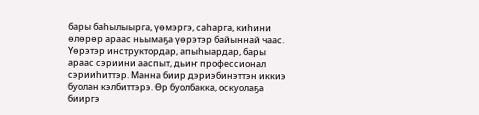бары баһылыырга, үөмэргэ, саһарга, киһини өлөрөр араас ньымаҕа үөрэтэр байыннай чаас. Үөрэтэр инструктордар, апыһыардар, бары араас сэриини ааспыт, дьиҥ профессионал сэрииһиттэр. Манна биир дэриэбинэттэн иккиэ буолан кэлбиттэрэ. Өр буолбакка, оскуолаҕа бииргэ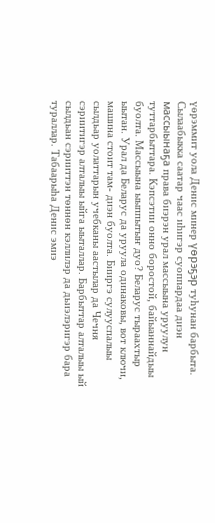үөрэммит уола Денис минер үөрэҕэр туһунан барбыта. Сылаабыкка саатар чаас иһигэр суоппардаа диэн массыынаҕа права биэрэн урал массыына уруулун туттарбыттара. Кэпсэтии онно боростой, байыаннайдыы буолта. Массыына ыыппытыҥ дуо? Беларус тыраахтыр ыытан. Урал да Беларус да уруула одинаковы, вот ключи, машина стоит там- диэн буолта. Бииргэ сулууспалыы сылдьар уолаттарын учебканы аастылар да Чечня сэриитигэр алталыы ыйга ыыталлар. Барбыттар алталыы ый сылдьан сэрииттэн төннөн кэллилэр да дьиэлэригэр бара тураллар. Табаарыһа Денис эмиэ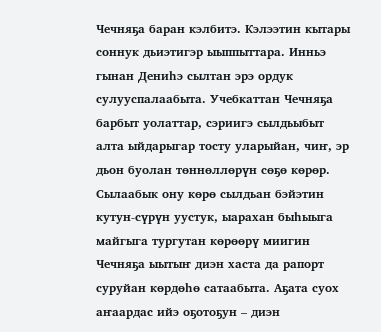Чечняҕа баран кэлбитэ. Кэлээтин кытары соннук дьиэтигэр ыыппыттара. Инньэ гынан Дениһэ сылтан эрэ ордук сулууспалаабыта. Учебкаттан Чечняҕа барбыт уолаттар, сэриигэ сылдьыбыт алта ыйдарыгар тосту уларыйан, чиҥ, эр дьон буолан төннөллөрүн сөҕө көрөр. Сылаабык ону көрө сылдьан бэйэтин кутун-сүрүн уустук, ыарахан быһыыга майгыга тургутан көрөөрү миигин Чечняҕа ыытыҥ диэн хаста да рапорт суруйан көрдөһө сатаабыта. Аҕата суох аҥаардас ийэ оҕотоҕун – диэн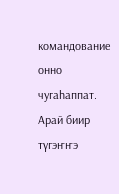командование онно чугаһаппат. Арай биир түгэҥҥэ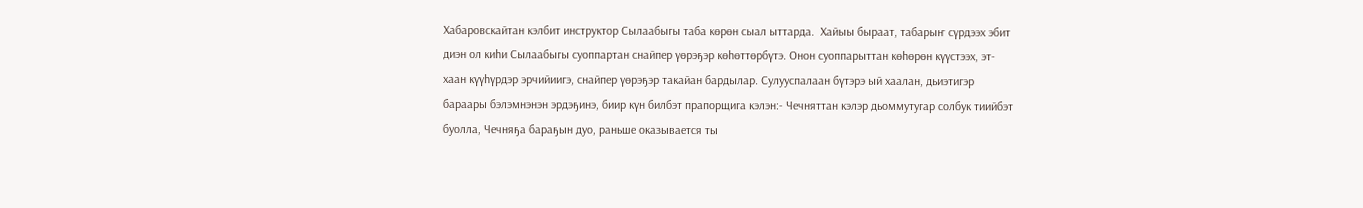Хабаровскайтан кэлбит инструктор Сылаабыгы таба көрөн сыал ыттарда.  Хайыы быраат, табарыҥ сүрдээх эбит  диэн ол киһи Сылаабыгы суоппартан снайпер үөрэҕэр көһөттөрбүтэ. Онон суоппарыттан көһөрөн күүстээх, эт- хаан күүһүрдэр эрчийиигэ, снайпер үөрэҕэр такайан бардылар. Сулууспалаан бүтэрэ ый хаалан, дьиэтигэр бараары бэлэмнэнэн эрдэҕинэ, биир күн билбэт прапорщига кэлэн:- Чечняттан кэлэр дьоммутугар солбук тиийбэт буолла, Чечняҕа бараҕын дуо, раньше оказывается ты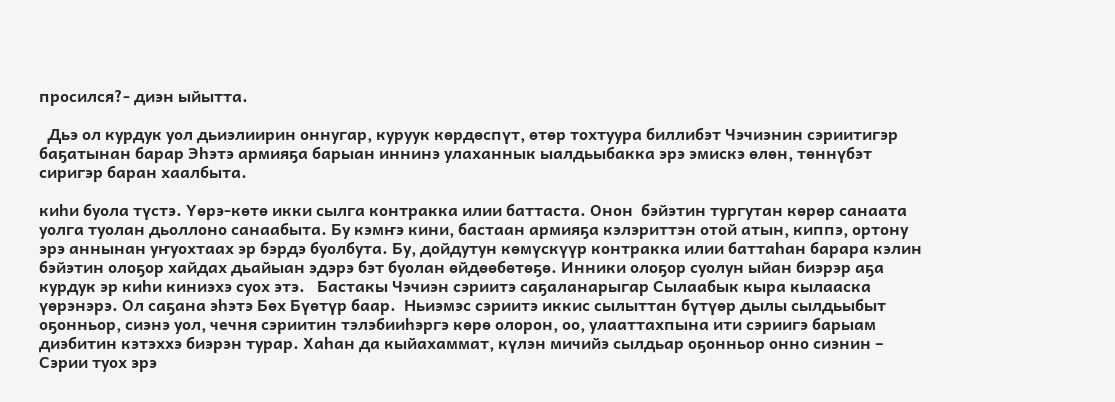просился?- диэн ыйытта.

  Дьэ ол курдук уол дьиэлиирин оннугар, куруук көрдөспүт, өтөр тохтуура биллибэт Чэчиэнин сэриитигэр баҕатынан барар Эһэтэ армияҕа барыан иннинэ улаханнык ыалдьыбакка эрэ эмискэ өлөн, төннүбэт сиригэр баран хаалбыта.

киһи буола түстэ. Үөрэ-көтө икки сылга контракка илии баттаста. Онон  бэйэтин тургутан көрөр санаата уолга туолан дьоллоно санаабыта. Бу кэмҥэ кини, бастаан армияҕа кэлэриттэн отой атын, киппэ, ортону эрэ аннынан уҥуохтаах эр бэрдэ буолбута. Бу, дойдутун көмүскүүр контракка илии баттаһан барара кэлин бэйэтин олоҕор хайдах дьайыан эдэрэ бэт буолан өйдөөбөтөҕө. Инники олоҕор суолун ыйан биэрэр аҕа курдук эр киһи киниэхэ суох этэ.   Бастакы Чэчиэн сэриитэ саҕаланарыгар Сылаабык кыра кылааска үөрэнэрэ. Ол саҕана эһэтэ Бөх Бүөтүр баар.  Ньиэмэс сэриитэ иккис сылыттан бүтүөр дылы сылдьыбыт оҕонньор, сиэнэ уол, чечня сэриитин тэлэбииһэргэ көрө олорон, оо, улааттахпына ити сэриигэ барыам диэбитин кэтэххэ биэрэн турар. Хаһан да кыйахаммат, күлэн мичийэ сылдьар оҕонньор онно сиэнин – Сэрии туох эрэ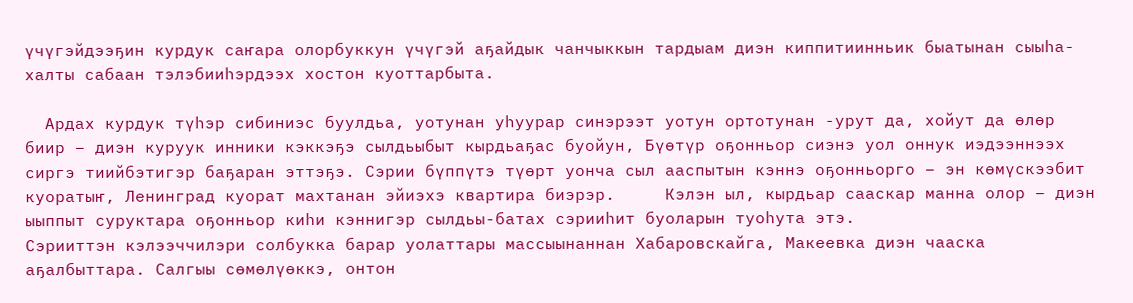үчүгэйдээҕин курдук саҥара олорбуккун үчүгэй аҕайдык чанчыккын тардыам диэн киппитиинньик быатынан сыыһа- халты сабаан тэлэбииһэрдээх хостон куоттарбыта.

  Ардах курдук түһэр сибиниэс буулдьа, уотунан уһуурар синэрээт уотун ортотунан -урут да, хойут да өлөр биир – диэн куруук инники кэккэҕэ сылдьыбыт кырдьаҕас буойун, Бүөтүр оҕонньор сиэнэ уол оннук иэдээннээх сиргэ тиийбэтигэр баҕаран эттэҕэ. Сэрии бүппүтэ түөрт уонча сыл ааспытын кэннэ оҕонньорго – эн көмүскээбит куоратыҥ, Ленинград куорат махтанан эйиэхэ квартира биэрэр.     Кэлэн ыл, кырдьар сааскар манна олор – диэн ыыппыт суруктара оҕонньор киһи кэннигэр сылдьы-батах сэрииһит буоларын туоһута этэ.                                                                                                                                                                                 Сэрииттэн кэлээччилэри солбукка барар уолаттары массыынаннан Хабаровскайга, Макеевка диэн чааска аҕалбыттара. Салгыы сөмөлүөккэ, онтон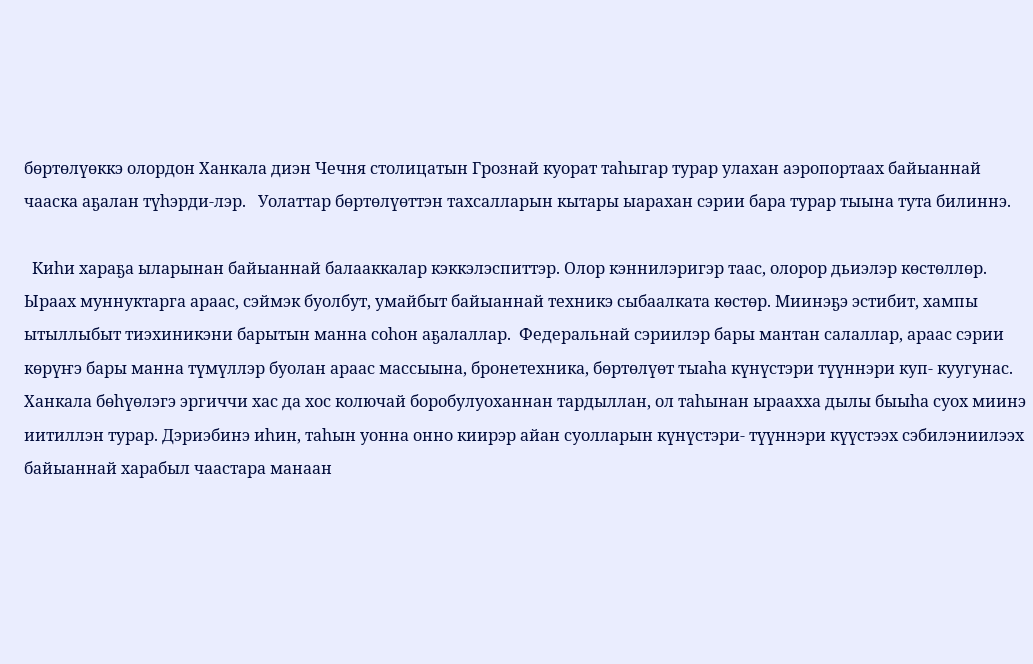бөртөлүөккэ олордон Ханкала диэн Чечня столицатын Грознай куорат таһыгар турар улахан аэропортаах байыаннай чааска аҕалан түһэрди-лэр.   Уолаттар бөртөлүөттэн тахсалларын кытары ыарахан сэрии бара турар тыына тута билиннэ.

  Киһи хараҕа ыларынан байыаннай балааккалар кэккэлэспиттэр. Олор кэннилэригэр таас, олорор дьиэлэр көстөллөр. Ыраах муннуктарга араас, сэймэк буолбут, умайбыт байыаннай техникэ сыбаалката көстөр. Миинэҕэ эстибит, хампы ытыллыбыт тиэхиникэни барытын манна соһон аҕалаллар.  Федеральнай сэриилэр бары мантан салаллар, араас сэрии көрүҥэ бары манна түмүллэр буолан араас массыына, бронетехника, бөртөлүөт тыаһа күнүстэри түүннэри куп- куугунас. Ханкала бөһүөлэгэ эргиччи хас да хос колючай боробулуоханнан тардыллан, ол таһынан ыраахха дылы быыһа суох миинэ иитиллэн турар. Дэриэбинэ иһин, таһын уонна онно киирэр айан суолларын күнүстэри- түүннэри күүстээх сэбилэниилээх байыаннай харабыл чаастара манаан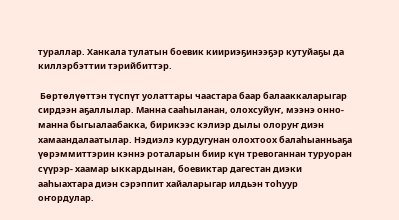тураллар. Ханкала тулатын боевик киириэҕинээҕэр кутуйаҕы да киллэрбэттии тэрийбиттэр.

 Бөртөлүөттэн түспүт уолаттары чаастара баар балааккаларыгар сирдээн аҕаллылар. Манна сааһыланан, олохсуйуҥ, мээнэ онно- манна быгыалаабакка, бирикээс кэлиэр дылы олоруҥ диэн хамаандалаатылар. Нэдиэлэ курдугунан олохтоох балаһыанньаҕа үөрэммиттэрин кэннэ роталарын биир күн тревоганнан туруоран  сүүрэр- хаамар ыккардынан, боевиктар дагестан диэки ааһыахтара диэн сэрэппит хайаларыгар илдьэн тоһуур оҥордулар.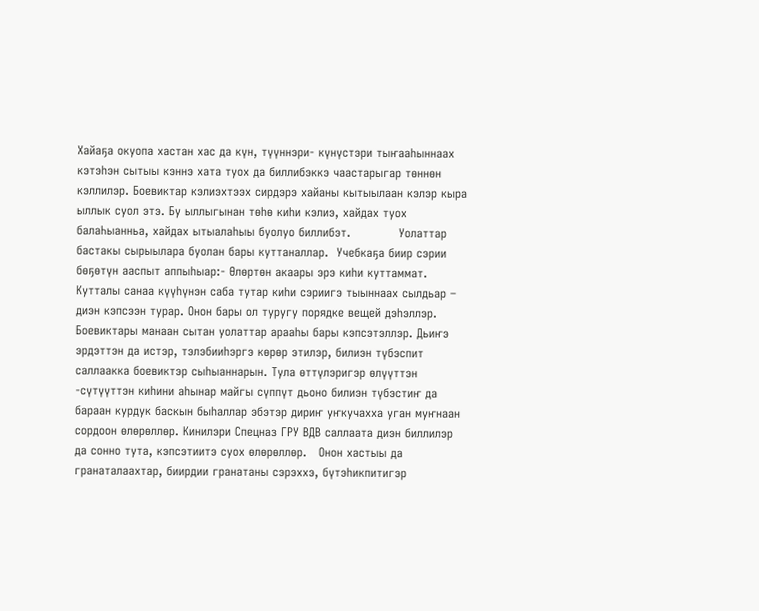Хайаҕа окуопа хастан хас да күн, түүннэри- күнүстэри тыҥааһыннаах кэтэһэн сытыы кэннэ хата туох да биллибэккэ чаастарыгар төннөн кэллилэр. Боевиктар кэлиэхтээх сирдэрэ хайаны кытыылаан кэлэр кыра  ыллык суол этэ. Бу ыллыгынан төһө киһи кэлиэ, хайдах туох балаҺыанньа, хайдах ытыалаһыы буолуо биллибэт.            Уолаттар бастакы сырыылара буолан бары куттаналлар.  Учебкаҕа биир сэрии бөҕөтүн ааспыт аппыһыар:- Өлөртөн акаары эрэ киһи куттаммат. Кутталы санаа күүһүнэн саба тутар киһи сэриигэ тыыннаах сылдьар – диэн кэпсээн турар. Онон бары ол туругу порядке вещей дэһэллэр. Боевиктары манаан сытан уолаттар арааһы бары кэпсэтэллэр. Дьиҥэ эрдэттэн да истэр, тэлэбииһэргэ көрөр этилэр, билиэн түбэспит саллаакка боевиктэр сыһыаннарын. Тула өттүлэригэр өлүүттэн -сүтүүттэн киһини аһынар майгы сүппүт дьоно билиэн түбэстиҥ да бараан курдук баскын быһаллар эбэтэр дириҥ уҥкучахха уган муҥнаан сордоон өлөрөллөр. Кинилэри Спецназ ГРУ ВДВ саллаата диэн биллилэр да сонно тута, кэпсэтиитэ суох өлөрөллөр.   Онон хастыы да гранаталаахтар, биирдии гранатаны сэрэххэ, бүтэһикпитигэр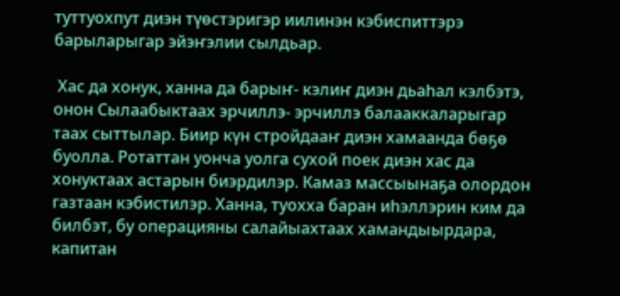туттуохпут диэн түөстэригэр иилинэн кэбиспиттэрэ барыларыгар эйэҥэлии сылдьар.

 Хас да хонук, ханна да барыҥ- кэлиҥ диэн дьаһал кэлбэтэ, онон Сылаабыктаах эрчиллэ- эрчиллэ балааккаларыгар таах сыттылар. Биир күн стройдааҥ диэн хамаанда бөҕө буолла. Ротаттан уонча уолга сухой поек диэн хас да хонуктаах астарын биэрдилэр. Камаз массыынаҕа олордон газтаан кэбистилэр. Ханна, туохха баран иһэллэрин ким да билбэт, бу операцияны салайыахтаах хамандыырдара, капитан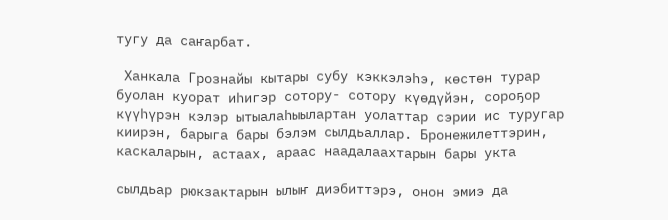тугу да саҥарбат.

 Ханкала Грознайы кытары субу кэккэлэһэ, көстөн турар буолан куорат иһигэр сотору- сотору күөдүйэн, сороҕор күүһүрэн кэлэр ытыалаһыылартан уолаттар сэрии ис туругар киирэн, барыга бары бэлэм сылдьаллар. Бронежилеттэрин, каскаларын, астаах, араас наадалаахтарын бары укта

сылдьар рюкзактарын ылыҥ диэбиттэрэ, онон эмиэ да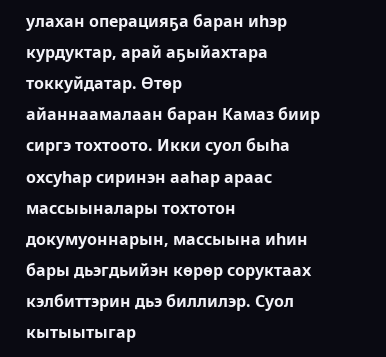улахан операцияҕа баран иһэр курдуктар, арай аҕыйахтара токкуйдатар. Өтөр айаннаамалаан баран Камаз биир сиргэ тохтоото. Икки суол быһа охсуһар сиринэн ааһар араас массыыналары тохтотон докумуоннарын, массыына иһин бары дьэгдьийэн көрөр соруктаах кэлбиттэрин дьэ биллилэр. Суол кытыытыгар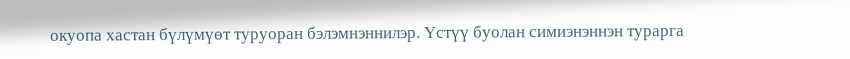окуопа хастан бүлүмүөт туруоран бэлэмнэннилэр. Үстүү буолан симиэнэннэн турарга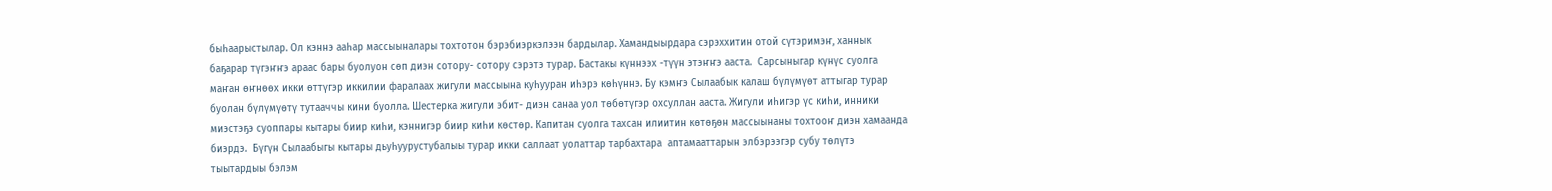быһаарыстылар. Ол кэннэ ааһар массыыналары тохтотон бэрэбиэркэлээн бардылар. Хамандыырдара сэрэххитин отой сүтэримэҥ, ханнык баҕарар түгэҥҥэ араас бары буолуон сөп диэн сотору- сотору сэрэтэ турар. Бастакы күннээх -түүн этэҥҥэ ааста.  Сарсыныгар күнүс суолга маҥан өҥнөөх икки өттүгэр иккилии фаралаах жигули массыына куһууран иһэрэ көһүннэ. Бу кэмҥэ Сылаабык калаш бүлүмүөт аттыгар турар буолан бүлүмүөтү тутааччы кини буолла. Шестерка жигули эбит- диэн санаа уол төбөтүгэр охсуллан ааста. Жигули иһигэр үс киһи, инники миэстэҕэ суоппары кытары биир киһи, кэннигэр биир киһи көстөр. Капитан суолга тахсан илиитин көтөҕөн массыынаны тохтооҥ диэн хамаанда биэрдэ.  Бүгүн Сылаабыгы кытары дьуһуурустубалыы турар икки саллаат уолаттар тарбахтара  аптамааттарын элбэрээгэр субу төлүтэ тыытардыы бэлэм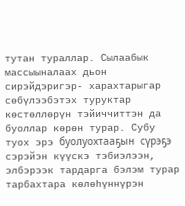тутан тураллар. Сылаабык массыыналаах дьон сирэйдэригэр- харахтарыгар сөбүлээбэтэх туруктар көстөллөрүн тэйиччиттэн да буоллар көрөн турар. Субу туох эрэ буолуохтааҕын сүрэҕэ сэрэйэн күүскэ тэбиэлээн, элбэрээк тардарга бэлэм турар тарбахтара көлөһүннүрэн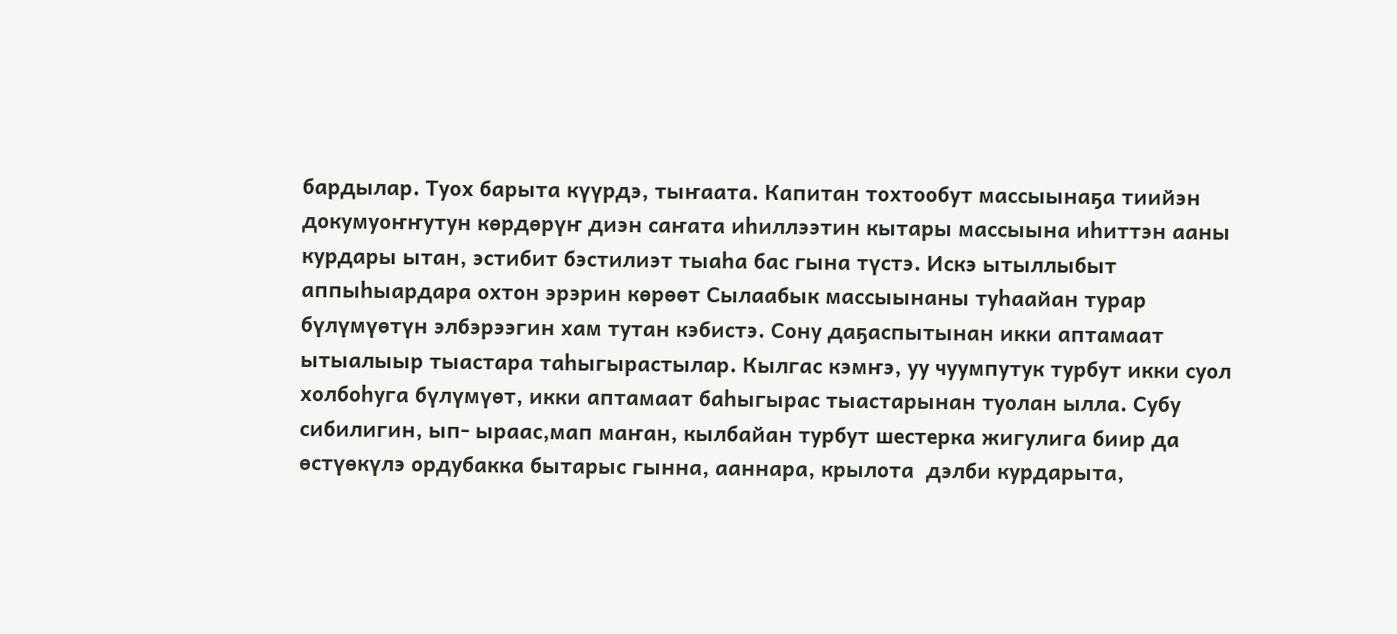бардылар. Туох барыта күүрдэ, тыҥаата. Капитан тохтообут массыынаҕа тиийэн докумуоҥҥутун көрдөрүҥ диэн саҥата иһиллээтин кытары массыына иһиттэн ааны курдары ытан, эстибит бэстилиэт тыаһа бас гына түстэ. Искэ ытыллыбыт аппыһыардара охтон эрэрин көрөөт Сылаабык массыынаны туһаайан турар бүлүмүөтүн элбэрээгин хам тутан кэбистэ. Сону даҕаспытынан икки аптамаат ытыалыыр тыастара таһыгырастылар. Кылгас кэмҥэ, уу чуумпутук турбут икки суол холбоһуга бүлүмүөт, икки аптамаат баһыгырас тыастарынан туолан ылла. Субу сибилигин, ып- ыраас,мап маҥан, кылбайан турбут шестерка жигулига биир да өстүөкүлэ ордубакка бытарыс гынна, ааннара, крылота  дэлби курдарыта,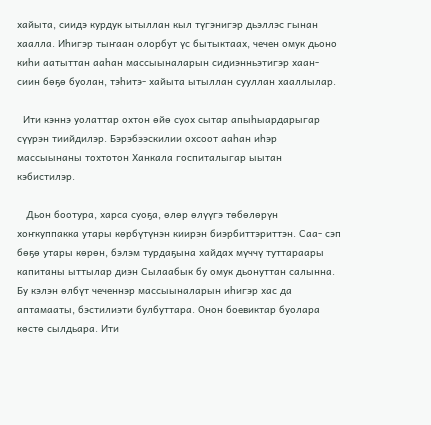хайыта, сиидэ курдук ытыллан кыл түгэнигэр дьэллэс гынан хаалла. Иһигэр тыҥаан олорбут үс бытыктаах, чечен омук дьоно киһи аатыттан ааһан массыыналарын сидиэнньэтигэр хаан- сиин бөҕө буолан, тэһитэ- хайыта ытыллан сууллан хааллылар.

  Ити кэннэ уолаттар охтон өйө суох сытар апыһыардарыгар сүүрэн тиийдилэр. Бэрэбээскилии охсоот ааһан иһэр массыынаны тохтотон Ханкала госпиталыгар ыытан кэбистилэр.

   Дьон боотура, харса суоҕа, өлөр өлүүгэ төбөлөрүн хоҥкуппакка утары көрбүтүнэн киирэн биэрбиттэриттэн. Саа- сэп бөҕө утары көрөн, бэлэм турдаҕына хайдах мүччү туттараары капитаны ыттылар диэн Сылаабык бу омук дьонуттан салынна. Бу кэлэн өлбүт чеченнэр массыыналарын иһигэр хас да аптамааты, бэстилиэти булбуттара. Онон боевиктар буолара көстө сылдьара. Ити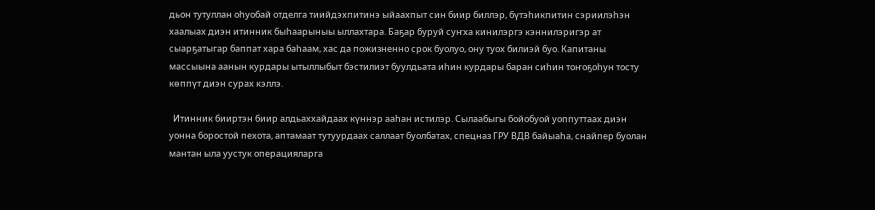дьон тутуллан оһуобай отделга тиийдэхпитинэ ыйаахпыт син биир биллэр, бүтэһикпитин сэриилэһэн хаалыах диэн итинник быһаарыныы ыллахтара. Баҕар буруй суҥха кинилэргэ кэннилэригэр ат сыарҕатыгар баппат хара баһаам, хас да пожизненно срок буолуо, ону туох билиэй буо. Капитаны массыына аанын курдары ытыллыбыт бэстилиэт буулдьата иһин курдары баран сиһин тоҥоҕоһун тосту көппүт диэн сурах кэллэ.

  Итинник бииртэн биир алдьаххайдаах күннэр ааһан истилэр. Сылаабыгы бойобуой уоппуттаах диэн уонна боростой пехота, аптамаат тутуурдаах саллаат буолбатах, спецназ ГРУ ВДВ байыаһа, снайпер буолан мантан ыла уустук операцияларга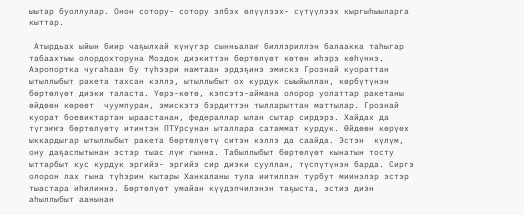ыытар буоллулар. Онон сотору- сотору элбэх өлүүлээх- сүтүүлээх кыргыһыыларга кыттар.

 Атырдьах ыйын биир чаҕылхай күнүгэр сынньалаҥ биллэриллэн балаакка таһыгар табаахтыы олордохторуна Моздок диэкиттэн бөртөлүөт көтөн иһэрэ көһүннэ.  Аэропортка чугаһаан бу түһээри намтаан эрдэҕинэ эмискэ Грознай куораттан ытыллыбыт ракета тахсан кэллэ, ытыллыбыт ох курдук сыыйыллан, көрбүтүнэн бөртөлүөт диэки таласта. Үөрэ-көтө, кэпсэтэ-аймана олорор уолаттар ракетаны өйдөөн көрөөт  чуумпуран, эмискэтэ бэрдиттэн тылларыттан маттылар. Грознай куорат боевиктартан ыраастанан, федераллар ылан сытар сирдэрэ. Хайдах да түгэҥҥэ бөртөлүөтү итинтэн ПТУрсунан ыталлара сатаммат курдук. Өйдөөн көрүөх ыккардыгар ытыллыбыт ракета бөртөлүөтү ситэн кэллэ да саайда. Эстэн  күлүм, ону даҕаспытынан эстэр тыас лүҥ гынна. Табыллыбыт бөртөлүөт кынатын тосту ыттарбыт кус курдук эргийэ- эргийэ сир диэки сууллан, түспүтүнэн барда. Сиргэ олорон лах гына түһэрин кытары Ханкаланы тула иитиллэн турбут миинэлэр эстэр тыастара иһилиннэ. Бөртөлүөт умайан күүдэпчилэнэн таҕыста, эстиэ диэн аһыллыбыт аанынан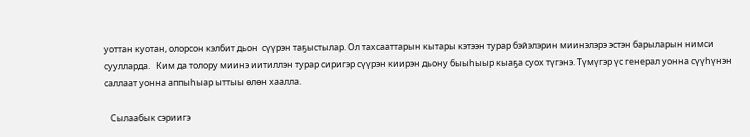уоттан куотан, олорсон кэлбит дьон  сүүрэн таҕыстылар. Ол тахсааттарын кытары кэтээн турар бэйэлэрин миинэлэрэ эстэн барыларын нимси суулларда.   Ким да толору миинэ иитиллэн турар сиригэр сүүрэн киирэн дьону быыһыыр кыаҕа суох түгэнэ. Түмүгэр үс генерал уонна сүүһүнэн саллаат уонна аппыһыар ыттыы өлөн хаалла.

   Сылаабык сэриигэ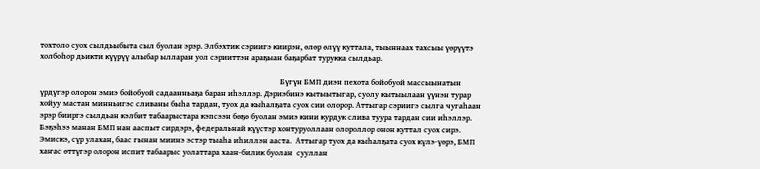тохтоло суох сылдьыбыта сыл буолан эрэр. Элбэхтик сэриигэ киирэн, өлөр өлүү куттала, тыыннаах тахсыы үөрүүтэ холбоһор дьикти күүрүү алыбар ылларан уол сэрииттэн араҕыан баҕарбат турукка сылдьар.

                                                                                                                        Бүгүн БМП диэн пехота бойобуой массыынатын үрдүгэр олорон эмиэ бойобуой садаанньаҕа баран иһэллэр. Дэриэбинэ кытыытыгар, суолу кытыылаан үүнэн турар хойуу мастан минньигэс сливаны быһа тардан, туох да кыһалҕата суох сии олорор. Аттыгар сэриигэ сылга чугаһаан эрэр бииргэ сылдьан кэлбит табаарыстара кэпсээн бөҕө буолан эмиэ кини курдук слива туура тардан сии иһэллэр. Бэҕэһээ манан БМП нан ааспыт сирдэрэ, федеральнай күүстэр хонтуруоллаан олороллор онон куттал суох сирэ. Эмискэ, сүр улахан, баас гынан миинэ эстэр тыаһа иһиллэн ааста.  Аттыгар туох да кыһалҕата суох күлэ-үөрэ, БМП хаҥас өттүгэр олорон испит табаарыс уолаттара хаан-билик буолан  сууллан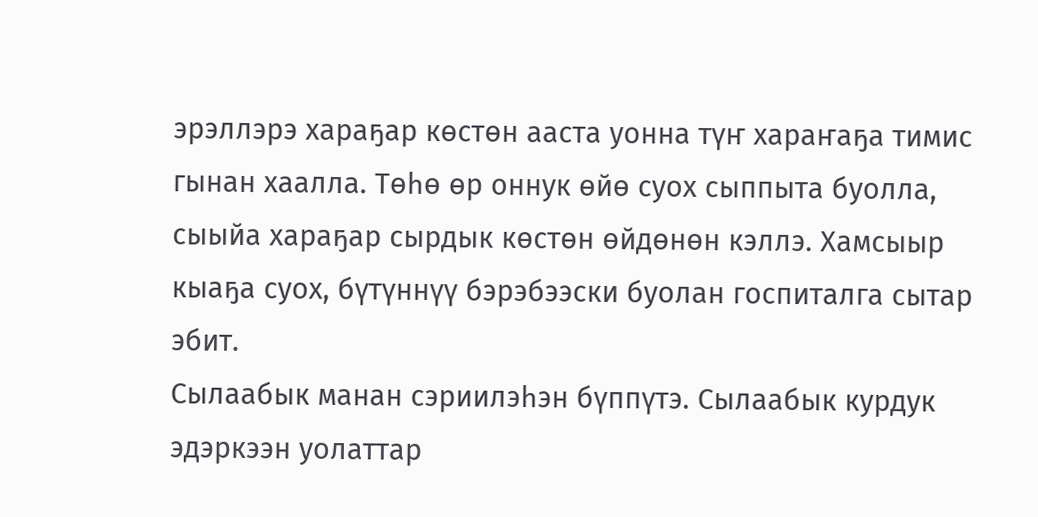эрэллэрэ хараҕар көстөн ааста уонна түҥ хараҥаҕа тимис гынан хаалла. Төһө өр оннук өйө суох сыппыта буолла, сыыйа хараҕар сырдык көстөн өйдөнөн кэллэ. Хамсыыр кыаҕа суох, бүтүннүү бэрэбээски буолан госпиталга сытар эбит.                                                                                                          Сылаабык манан сэриилэһэн бүппүтэ. Сылаабык курдук эдэркээн уолаттар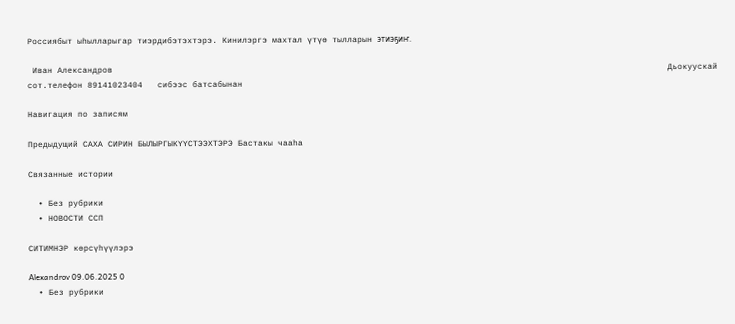Россиябыт ыһылларыгар тиэрдибэтэхтэрэ. Кинилэргэ махтал үтүө тылларын этиэҕиҥ.

 Иван Александров                                                                                                               Дьокуускай сот.телефон 89141023404   сибээс батсабынан

Навигация по записям

Предыдущий САХА СИРИН БЫЛЫРГЫКҮҮСТЭЭХТЭРЭ Бастакы чааһа

Связанные истории

  • Без рубрики
  • НОВОСТИ ССП

СИТИМНЭР көрсүһүүлэрэ

Alexandrov 09.06.2025 0
  • Без рубрики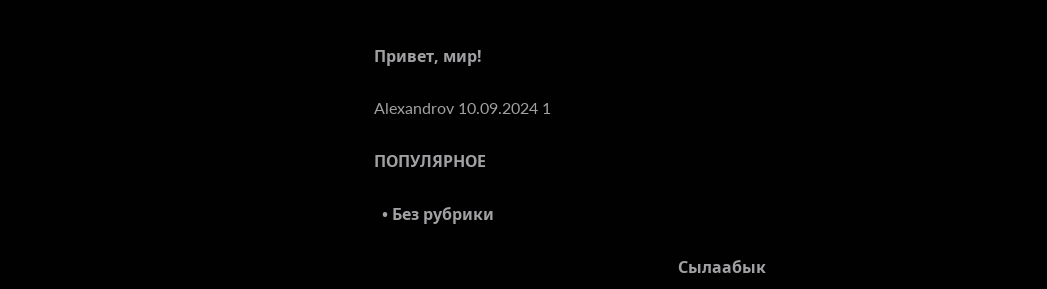Привет, мир!

Alexandrov 10.09.2024 1

ПОПУЛЯРНОЕ

  • Без рубрики

                                                                            Сылаабык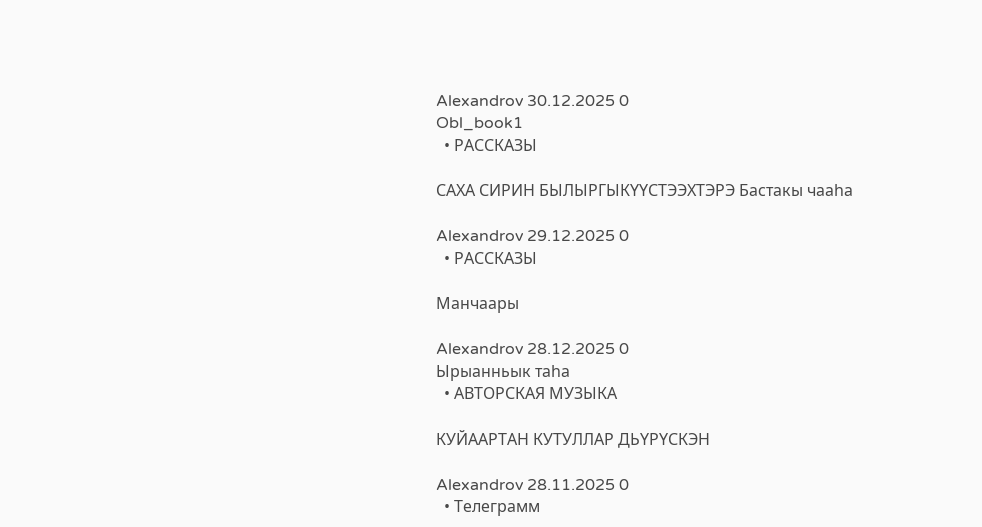Alexandrov 30.12.2025 0
Obl_book1
  • РАССКАЗЫ

САХА СИРИН БЫЛЫРГЫКҮҮСТЭЭХТЭРЭ Бастакы чааһа

Alexandrov 29.12.2025 0
  • РАССКАЗЫ

Манчаары

Alexandrov 28.12.2025 0
Ырыанньык таһа
  • АВТОРСКАЯ МУЗЫКА

КУЙААРТАН КУТУЛЛАР ДЬҮРҮСКЭН

Alexandrov 28.11.2025 0
  • Телеграмм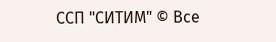ССП "СИТИМ" © Все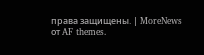права защищены. | MoreNews от AF themes.